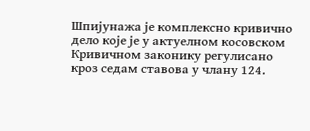Шпијунажа је комплексно кривично дело које је у актуелном косовском Кривичном законику регулисано кроз седам ставова у члану 124.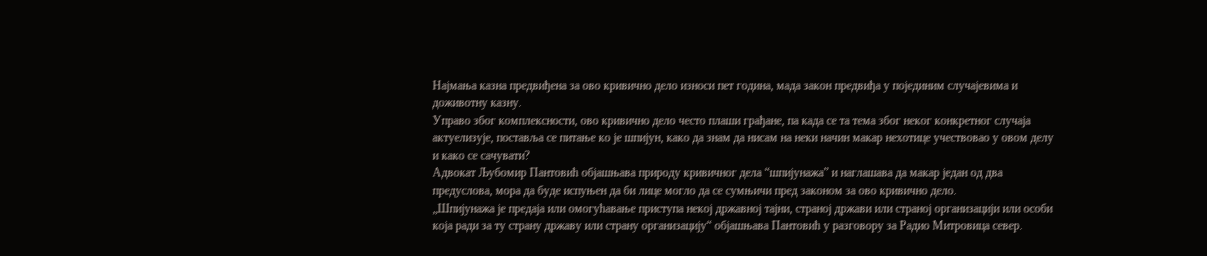Најмања казна предвиђена за ово кривично дело износи пет година, мада закон предвиђа у појединим случајевима и доживотну казну.
Управо због комплексности, ово кривично дело често плаши грађане, па када се та тема због неког конкретног случаја актуелизује, поставља се питање ко је шпијун, како да знам да нисам на неки начин макар нехотице учествовао у овом делу и како се сачувати?
Адвокат Љубомир Пантовић објашњава природу кривичног дела “шпијунажа” и наглашава да макар један од два предуслова, мора да буде испуњен да би лице могло да се сумњичи пред законом за ово кривично дело.
„Шпијунажа је предаја или омогућавање приступа некој државној тајни, страној држави или страној организацији или особи која ради за ту страну државу или страну организацију“ објашњава Пантовић у разговору за Радио Митровица север.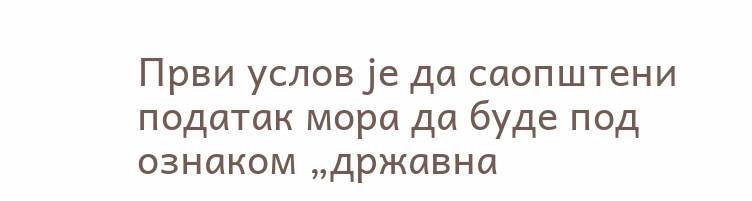Први услов је да саопштени податак мора да буде под ознаком „државна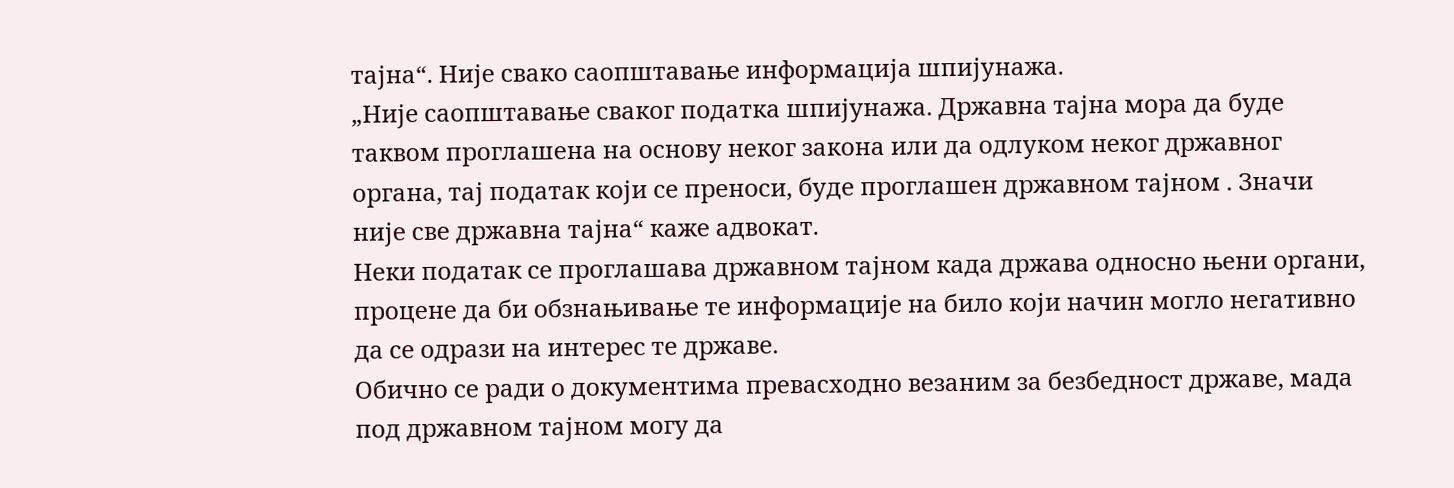тајна“. Није свако саопштавање информација шпијунажа.
„Није саопштавање сваког податка шпијунажа. Државна тајна мора да буде таквом проглашена на основу неког закона или да одлуком неког државног органа, тај податак који се преноси, буде проглашен државном тајном . Значи није све државна тајна“ каже адвокат.
Неки податак се проглашава државном тајном када држава односно њени органи, процене да би обзнањивање те информације на било који начин могло негативно да се одрази на интерес те државе.
Обично се ради о документима превасходно везаним за безбедност државе, мада под државном тајном могу да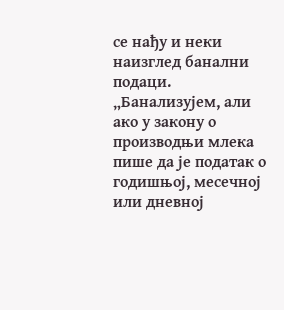се нађу и неки наизглед банални подаци.
„Банализујем, али ако у закону о производњи млека пише да је податак о годишњој, месечној или дневној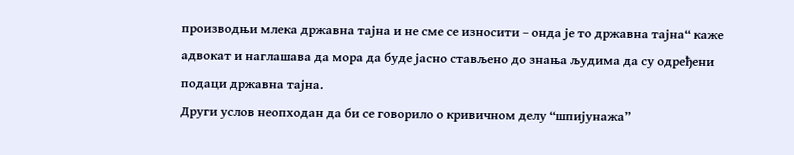производњи млека државна тајна и не сме се износити – онда је то државна тајна“ каже адвокат и наглашава да мора да буде јасно стављено до знања људима да су одређени подаци државна тајна.
Други услов неопходан да би се говорило о кривичном делу “шпијунажа”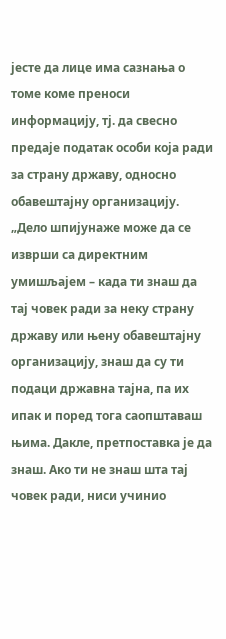јесте да лице има сазнања о томе коме преноси информацију, тј. да свесно предаје податак особи која ради за страну државу, односно обавештајну организацију.
„Дело шпијунаже може да се изврши са директним умишљајем – када ти знаш да тај човек ради за неку страну државу или њену обавештајну организацију, знаш да су ти подаци државна тајна, па их ипак и поред тога саопштаваш њима. Дакле, претпоставка је да знаш. Ако ти не знаш шта тај човек ради, ниси учинио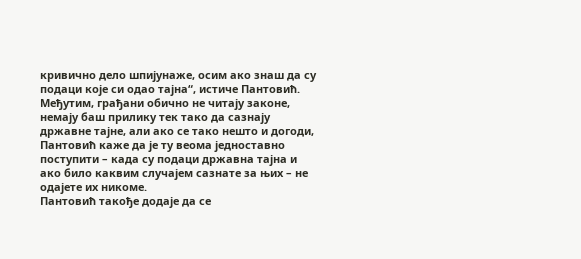кривично дело шпијунаже, осим ако знаш да су подаци које си одао тајна“, истиче Пантовић.
Међутим, грађани обично не читају законе, немају баш прилику тек тако да сазнају државне тајне, али ако се тако нешто и догоди, Пантовић каже да је ту веома једноставно поступити – када су подаци државна тајна и ако било каквим случајем сазнате за њих – не одајете их никоме.
Пантовић такође додаје да се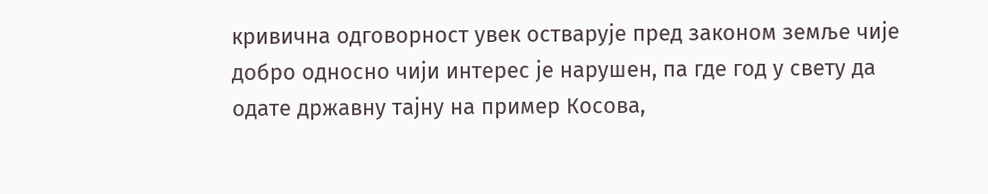кривична одговорност увек остварује пред законом земље чије добро односно чији интерес је нарушен, па где год у свету да одате државну тајну на пример Косова,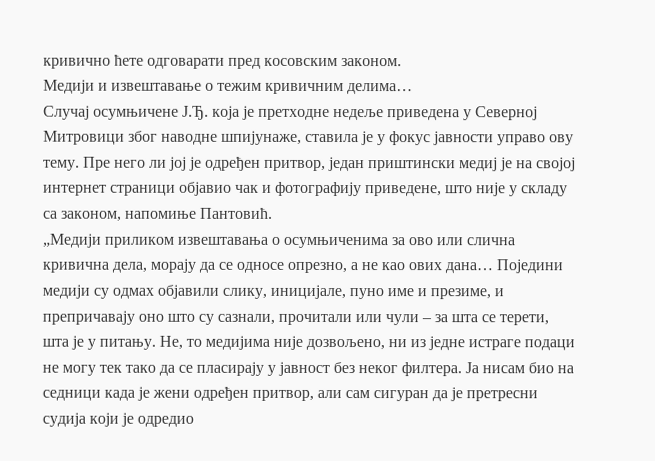кривично ћете одговарати пред косовским законом.
Медији и извештавање о тежим кривичним делима…
Случај осумњичене Ј.Ђ. која је претходне недеље приведена у Северној Митровици због наводне шпијунаже, ставила је у фокус јавности управо ову тему. Пре него ли јој је одређен притвор, један приштински медиј је на својој интернет страници објавио чак и фотографију приведене, што није у складу са законом, напомиње Пантовић.
„Медији приликом извештавања о осумњиченима за ово или слична кривична дела, морају да се односе опрезно, а не као ових дана… Поједини медији су одмах објавили слику, иницијале, пуно име и презиме, и препричавају оно што су сазнали, прочитали или чули – за шта се терети, шта је у питању. Не, то медијима није дозвољено, ни из једне истраге подаци не могу тек тако да се пласирају у јавност без неког филтера. Ја нисам био на седници када је жени одређен притвор, али сам сигуран да је претресни судија који је одредио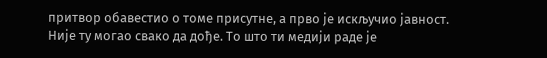притвор обавестио о томе присутне, а прво је искључио јавност. Није ту могао свако да дође. То што ти медији раде је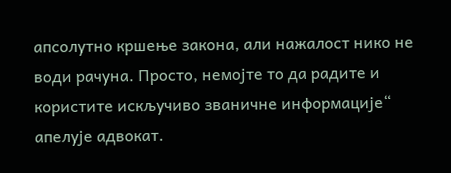апсолутно кршење закона, али нажалост нико не води рачуна. Просто, немојте то да радите и користите искључиво званичне информације“ апелује адвокат.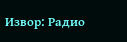Извор: Радио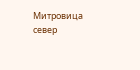Митровица север